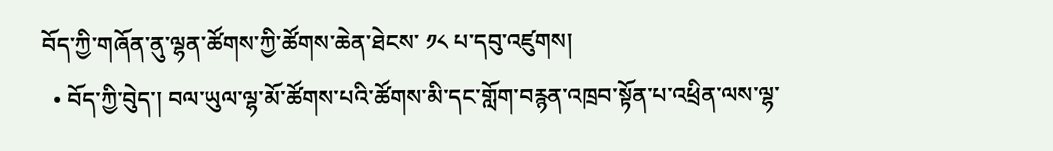བོད་ཀྱི་གཞོན་ནུ་ལྷན་ཚོགས་ཀྱི་ཚོགས་ཆེན་ཐེངས་ ༡༨ པ་དབུ་འཛུགས།
  • བོད་ཀྱི་བེུད་། བལ་ཡུལ་ལྷ་མོ་ཚོགས་པའི་ཚོགས་མི་དང་གློག་བརྙན་འཁྲབ་སྟོན་པ་འཕྲིན་ལས་ལྷ་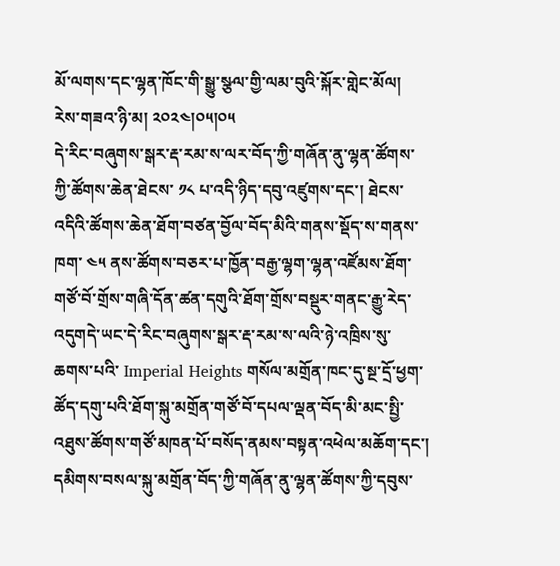མོ་ལགས་དང་ལྷན་ཁོང་གི་སྒྱུ་སྩལ་གྱི་ལམ་བུའི་སྐོར་གླེང་མོལ།
རེས་གཟའ་ཉི་མ། ༢༠༢༤།༠༥།༠༥
དེ་རིང་བཞུགས་སྒར་རྡ་རམ་ས་ལར་བོད་ཀྱི་གཞོན་ནུ་ལྷན་ཚོགས་ཀྱི་ཚོགས་ཆེན་ཐེངས་ ༡༨ པ་འདི་ཉིད་དབུ་འཛུགས་དང་། ཐེངས་འདིའི་ཚོགས་ཆེན་ཐོག་བཙན་བྱོལ་བོད་མིའི་གནས་སྡོད་ས་གནས་ཁག་ ༤༥ ནས་ཚོགས་བཅར་པ་ཁྱོན་བརྒྱ་ལྷག་ལྷན་འཛོམས་ཐོག་གཙོ་བོ་གྲོས་གཞི་དོན་ཚན་དགུའི་ཐོག་གྲོས་བསྡུར་གནང་རྒྱུ་རེད་འདུགདེ་ཡང་དེ་རིང་བཞུགས་སྒར་རྡ་རམ་ས་ལའི་ཉེ་འཁྲིས་སུ་ཆགས་པའི་ Imperial Heights གསོལ་མགྲོན་ཁང་དུ་སྔ་དྲོ་ཕྱག་ཚོད་དགུ་པའི་ཐོག་སྐུ་མགྲོན་གཙོ་བོ་དཔལ་ལྡན་བོད་མི་མང་སྤྱི་འཐུས་ཚོགས་གཙོ་མཁན་པོ་བསོད་ནམས་བསྟན་འཕེལ་མཆོག་དང་། དམིགས་བསལ་སྐུ་མགྲོན་བོད་ཀྱི་གཞོན་ནུ་ལྷན་ཚོགས་ཀྱི་དབུས་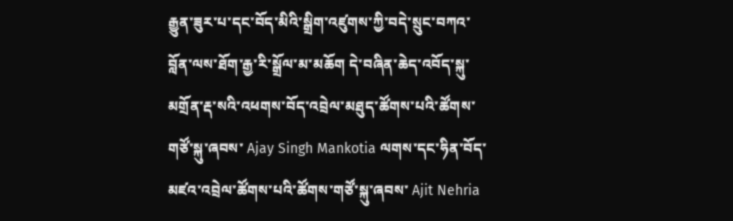རྒྱུན་ཟུར་པ་དང་བོད་མིའི་སྒྲིག་འཛུགས་ཀྱི་བདེ་སྲུང་བཀའ་བློན་ལས་ཐོག་རྒྱ་རི་སྒྲོལ་མ་མཆོག དེ་བཞིན་ཆེད་འབོད་སྐུ་མགྲོན་རྡ་སའི་འཕགས་བོད་འབྲེལ་མཐུད་ཚོགས་པའི་ཚོགས་གཙོ་སྐུ་ཞབས་ Ajay Singh Mankotia ལགས་དང་ཧིན་བོད་མཛའ་འབྲེལ་ཚོགས་པའི་ཚོགས་གཙོ་སྐུ་ཞབས་ Ajit Nehria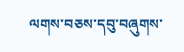ལགས་བཅས་དབུ་བཞུགས་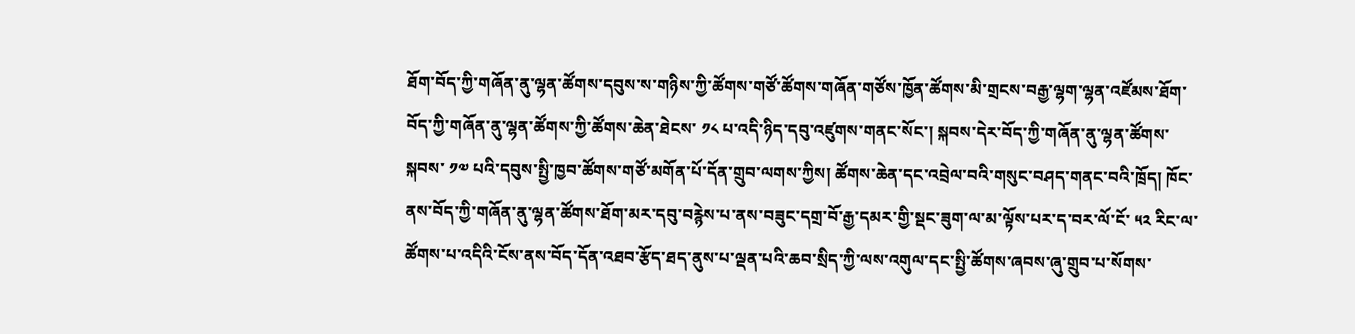ཐོག་བོད་ཀྱི་གཞོན་ནུ་ལྷན་ཚོགས་དབུས་ས་གཉིས་ཀྱི་ཚོགས་གཙོ་ཚོགས་གཞོན་གཙོས་ཁྱོན་ཚོགས་མི་གྲངས་བརྒྱ་ལྷག་ལྷན་འཛོམས་ཐོག་བོད་ཀྱི་གཞོན་ནུ་ལྷན་ཚོགས་ཀྱི་ཚོགས་ཆེན་ཐེངས་ ༡༨ པ་འདི་ཉིད་དབུ་འཛུགས་གནང་སོང་། སྐབས་དེར་བོད་ཀྱི་གཞོན་ནུ་ལྷན་ཚོགས་སྐབས་ ༡༧ པའི་དབུས་སྤྱི་ཁྱབ་ཚོགས་གཙོ་མགོན་པོ་དོན་གྲུབ་ལགས་ཀྱིས། ཚོགས་ཆེན་དང་འབྲེལ་བའི་གསུང་བཤད་གནང་བའི་ཁྲོད། ཁོང་ནས་བོད་ཀྱི་གཞོན་ནུ་ལྷན་ཚོགས་ཐོག་མར་དབུ་བརྙེས་པ་ནས་བཟུང་དགྲ་བོ་རྒྱ་དམར་གྱི་སྡང་ཟུག་ལ་མ་ལྟོས་པར་ད་བར་ལོ་ངོ་ ༥༢ རིང་ལ་ཚོགས་པ་འདིའི་ངོས་ནས་བོད་དོན་འཐབ་རྩོད་ཐད་ནུས་པ་ལྡན་པའི་ཆབ་སྲིད་ཀྱི་ལས་འགུལ་དང་སྤྱི་ཚོགས་ཞབས་ཞུ་གྲུབ་པ་སོགས་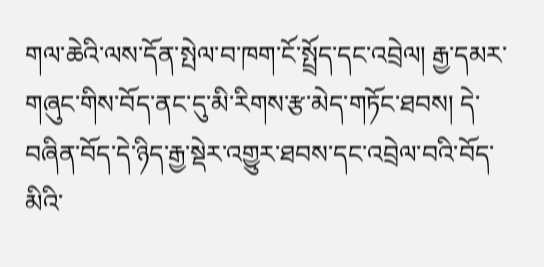གལ་ཆེའི་ལས་དོན་སྤེལ་བ་ཁག་ངོ་སྤྲོད་དང་འབྲེལ། རྒྱ་དམར་གཞུང་གིས་བོད་ནང་དུ་མི་རིགས་རྩ་མེད་གཏོང་ཐབས། དེ་བཞིན་བོད་དེ་ཉིད་རྒྱ་སྡེར་འགྱུར་ཐབས་དང་འབྲེལ་བའི་བོད་མིའི་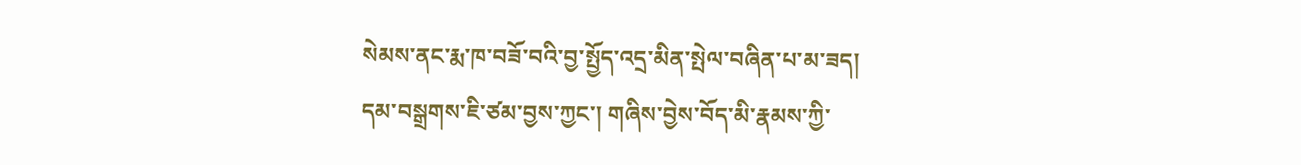སེམས་ནང་རྨ་ཁ་བཟོ་བའི་བྱ་སྤྱོད་འདྲ་མིན་སྤེལ་བཞིན་པ་མ་ཟད། དམ་བསྒྲགས་ཇི་ཙམ་བྱས་ཀྱང་། གཞིས་བྱེས་བོད་མི་རྣམས་ཀྱི་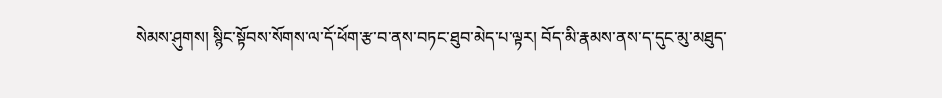སེམས་ཤུགས། སྙིང་སྟོབས་སོགས་ལ་དོ་ཕོག་རྩ་བ་ནས་བཏང་ཐུབ་མེད་པ་ལྟར། བོད་མི་རྣམས་ནས་ད་དུང་མུ་མཐུད་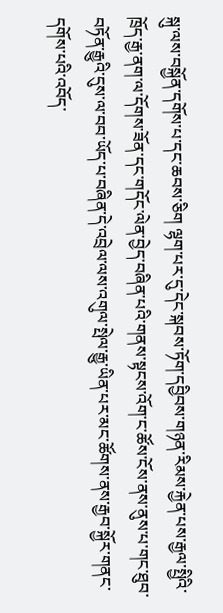སྐུ་ལས་བསྐྱོན་དགོས་པ་དང་ཆབས་ཅིག ལྷག་པར་དུ་དེང་སྐབས་ཏོག་དབྱིབས་གཉན་རིམས་རྐྱེན་པས་རྒྱལ་སྤྱིའི་ཁྲོད་རྒྱ་ནག་ལ་དོགས་ཟོན་དང་གདོང་ལེན་བྱེད་བཞིན་པའི་གནས་སྟངས་འོག་ང་ཚོས་ངོས་ནས་ནུས་པ་གང་ཐུབ་བཏོན་རྒྱུའི་དུས་ལ་བབ་ཡོད་པ་བཞིན་དེ་འབྲེལ་ལས་འགུལ་སྤེལ་རྒྱུ་ཡིན་པར་མང་ཚོགས་ནས་རྒྱབ་སྐྱོར་གནང་དགོས་པའི་འབོད་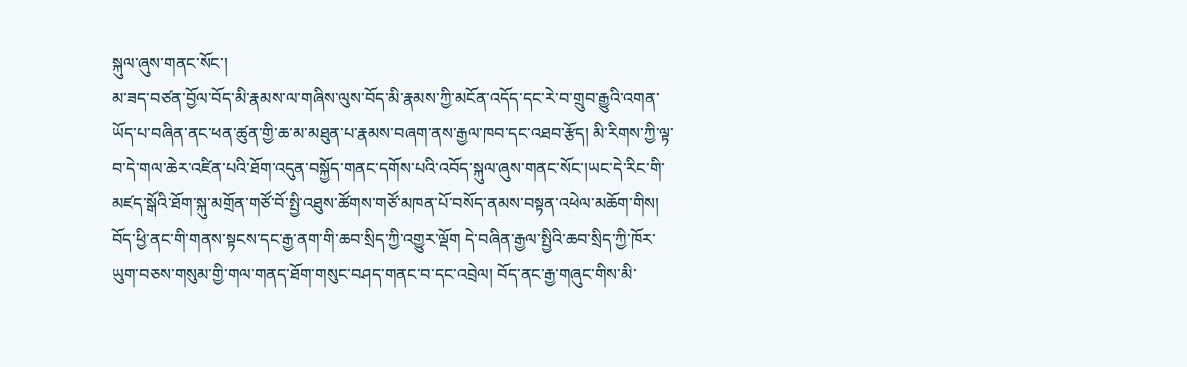སྐུལ་ཞུས་གནང་སོང་།
མ་ཟད་བཙན་བྱོལ་བོད་མི་རྣམས་ལ་གཞིས་ལུས་བོད་མི་རྣམས་ཀྱི་མངོན་འདོད་དང་རེ་བ་གྲུབ་རྒྱུའི་འགན་ཡོད་པ་བཞིན་ནང་ཕན་ཚུན་གྱི་ཆ་མ་མཐུན་པ་རྣམས་བཞག་ནས་རྒྱལ་ཁབ་དང་འཐབ་རྩོད། མི་རིགས་ཀྱི་ལྟ་བ་དེ་གལ་ཆེར་འཛིན་པའི་ཐོག་འདུན་བསྐྱོད་གནང་དགོས་པའི་འབོད་སྐུལ་ཞུས་གནང་སོང་།ཡང་དེ་རིང་གི་མཛད་སྒོའི་ཐོག་སྐུ་མགྲོན་གཙོ་བོ་སྤྱི་འཐུས་ཚོགས་གཙོ་མཁན་པོ་བསོད་ནམས་བསྟན་འཕེལ་མཆོག་གིས། བོད་ཕྱི་ནང་གི་གནས་སྟངས་དང་རྒྱ་ནག་གི་ཆབ་སྲིད་ཀྱི་འགྱུར་ལྡོག དེ་བཞིན་རྒྱལ་སྤྱིའི་ཆབ་སྲིད་ཀྱི་ཁོར་ཡུག་བཅས་གསུམ་གྱི་གལ་གནད་ཐོག་གསུང་བཤད་གནང་བ་དང་འབྲེལ། བོད་ནང་རྒྱ་གཞུང་གིས་མི་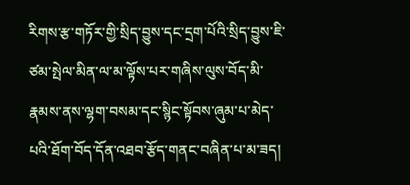རིགས་རྩ་གཏོར་གྱི་སྲིད་བྱུས་དང་དྲག་པོའི་སྲིད་བྱུས་ཇི་ཙམ་སྤེལ་མིན་ལ་མ་ལྟོས་པར་གཞིས་ལུས་བོད་མི་རྣམས་ནས་ལྷག་བསམ་དང་སྙིང་སྟོབས་ཞུམ་པ་མེད་པའི་ཐོག་བོད་དོན་འཐབ་རྩོད་གནང་བཞིན་པ་མ་ཟད།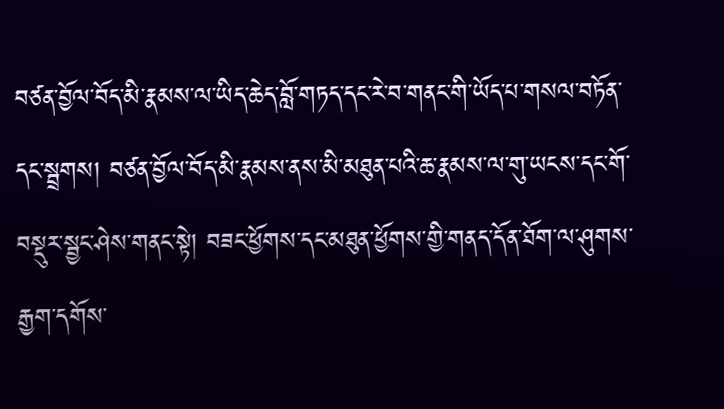བཙན་བྱོལ་བོད་མི་རྣམས་ལ་ཡིད་ཆེད་བློ་གཏད་དང་རེ་བ་གནང་གི་ཡོད་པ་གསལ་བཏོན་དང་སྦྲགས། བཙན་བྱོལ་བོད་མི་རྣམས་ནས་མི་མཐུན་པའི་ཆ་རྣམས་ལ་གུ་ཡངས་དང་གོ་བསྡུར་སྦྱང་ཤེས་གནང་སྟེ། བཟང་ཕྱོགས་དང་མཐུན་ཕྱོགས་གྱི་གནད་དོན་ཐོག་ལ་ཤུགས་རྒྱག་དགོས་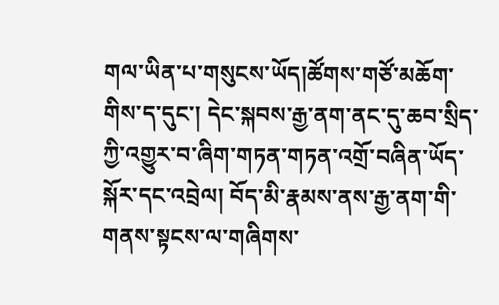གལ་ཡིན་པ་གསུངས་ཡོད།ཚོགས་གཙོ་མཆོག་གིས་ད་དུང་། དེང་སྐབས་རྒྱ་ནག་ནང་དུ་ཆབ་སྲིད་ཀྱི་འགྱུར་བ་ཞིག་གཏན་གཏན་འགྲོ་བཞིན་ཡོད་སྐོར་དང་འབྲེལ། བོད་མི་རྣམས་ནས་རྒྱ་ནག་གི་གནས་སྟངས་ལ་གཞིགས་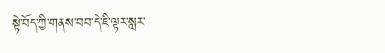སྟེ་བོད་ཀྱི་གནས་བབ་དེ་ཇི་ལྟར་སླར་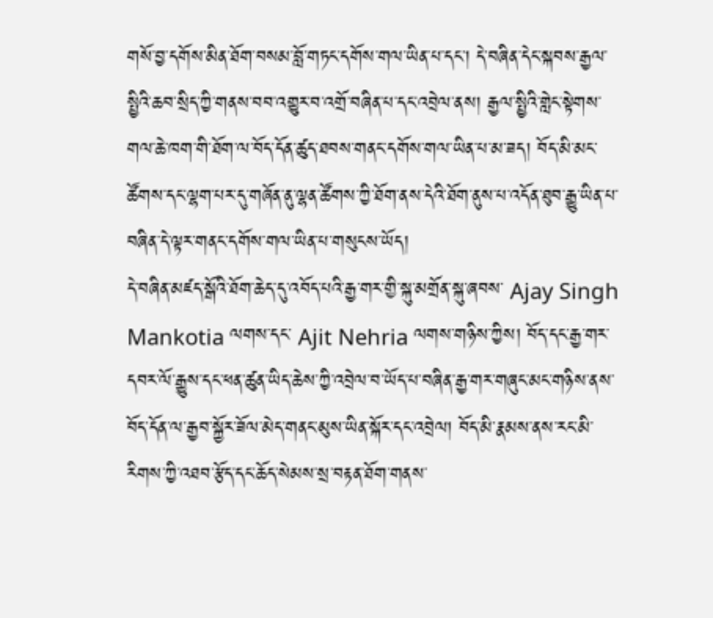གསོ་བྱ་དགོས་མིན་ཐོག་བསམ་བློ་གཏང་དགོས་གལ་ཡིན་པ་དང་། དེ་བཞིན་དེང་སྐབས་རྒྱལ་སྤྱིའི་ཆབ་སྲིད་ཀྱི་གནས་བབ་འགྱུར་བ་འགྲོ་བཞིན་པ་དང་འབྲེལ་ནས། རྒྱལ་སྤྱིའི་གླེང་སྟེགས་གལ་ཆེ་ཁག་གི་ཐོག་ལ་བོད་དོན་ཚུད་ཐབས་གནང་དགོས་གལ་ཡིན་པ་མ་ཟད། བོད་མི་མང་ཚོགས་དང་ལྷག་པར་དུ་གཞོན་ནུ་ལྷན་ཚོགས་ཀྱི་ཐོག་ནས་དེའི་ཐོག་ནུས་པ་འདོན་ཐུབ་རྒྱུ་ཡིན་པ་བཞིན་དེ་ལྟར་གནང་དགོས་གལ་ཡིན་པ་གསུངས་ཡོད།
དེ་བཞིན་མཛད་སྒོའི་ཐོག་ཆེད་དུ་འབོད་པའི་རྒྱ་གར་གྱི་སྐུ་མགྲོན་སྐུ་ཞབས་ Ajay Singh Mankotia ལགས་དང་ Ajit Nehria ལགས་གཉིས་ཀྱིས། བོད་དང་རྒྱ་གར་དབར་ལོ་རྒྱུས་དང་ཕན་ཚུན་ཡིད་ཆེས་ཀྱི་འབྲེལ་བ་ཡོད་པ་བཞིན་རྒྱ་གར་གཞུང་མང་གཉིས་ནས་བོད་དོན་ལ་རྒྱབ་སྐྱོར་ཟོལ་མེད་གནང་མུས་ཡིན་སྐོར་དང་འབྲེལ། བོད་མི་རྣམས་ནས་རང་མི་རིགས་ཀྱི་འཐབ་རྩོད་དང་ཆོད་སེམས་སྲ་བརྟན་ཐོག་གནས་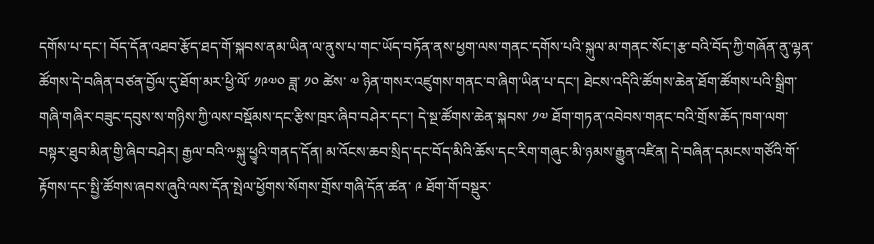དགོས་པ་དང་། བོད་དོན་འཐབ་རྩོད་ཐད་གོ་སྐབས་ནམ་ཡིན་ལ་ནུས་པ་གང་ཡོད་བཏོན་ནས་ཕྱག་ལས་གནང་དགོས་པའི་སྐུལ་མ་གནང་སོང་།རྩ་བའི་བོད་ཀྱི་གཞོན་ནུ་ལྷན་ཚོགས་དེ་བཞིན་བཙན་བྱོལ་དུ་ཐོག་མར་ཕྱི་ལོ་ ༡༩༧༠ ཟླ་ ༡༠ ཚེས་ ༧ ཉིན་གསར་འཛུགས་གནང་བ་ཞིག་ཡིན་པ་དང་། ཐེངས་འདིའི་ཚོགས་ཆེན་ཐོག་ཚོགས་པའི་སྒྲིག་གཞི་གཞིར་བཟུང་དབུས་ས་གཉིས་ཀྱི་ལས་བསྡོམས་དང་རྩིས་ཁྲར་ཞིབ་བཤེར་དང་། དེ་སྔ་ཚོགས་ཆེན་སྐབས་ ༡༧ ཐོག་གཏན་འབེབས་གནང་བའི་གྲོས་ཆོད་ཁག་ལག་བསྟར་ཐུབ་མིན་གྱི་ཞིབ་བཤེར། རྒྱལ་བའི་༸སྐུ་ཕྱྭའི་གནད་དོན། མ་འོངས་ཆབ་སྲིད་དང་བོད་མིའི་ཆོས་དང་རིག་གཞུང་མི་ཉམས་རྒྱུན་འཛིན། དེ་བཞིན་དམངས་གཙོའི་གོ་རྟོགས་དང་སྤྱི་ཚོགས་ཞབས་ཞུའི་ལས་དོན་སྤེལ་ཕྱོགས་སོགས་གྲོས་གཞི་དོན་ཚན་ ༩ ཐོག་གོ་བསྡུར་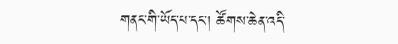གནང་གི་ཡོད་པ་དང་། ཚོགས་ཆེན་འདི་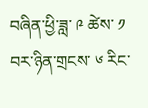བཞིན་ཕྱི་ཟླ་ ༩ ཚེས་ ༡ བར་ཉིན་གྲངས་ ༦ རིང་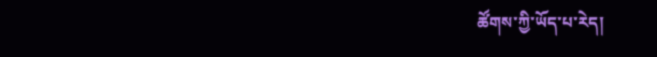ཚོགས་ཀྱི་ཡོད་པ་རེད།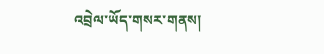འབྲེལ་ཡོད་གསར་གནས།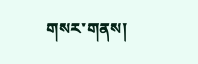གསར་གནས།